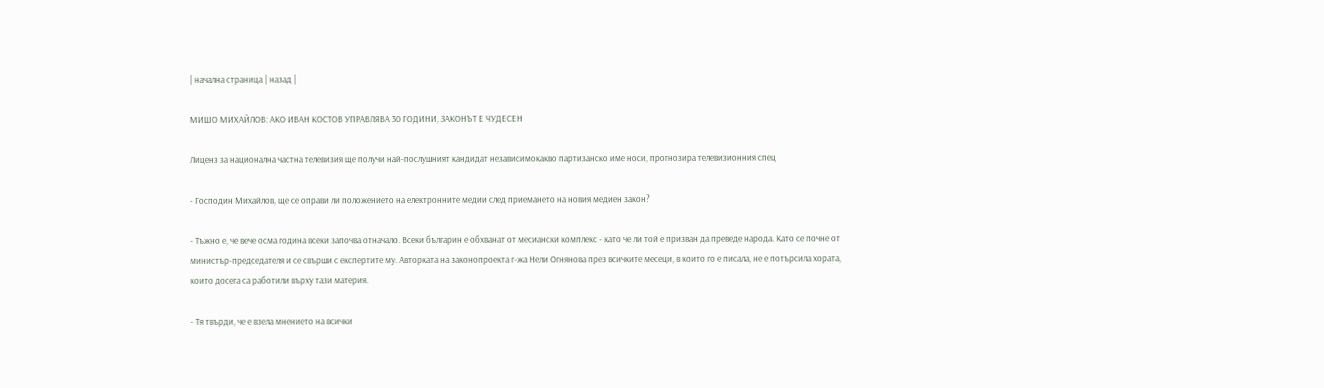| начална страница | назад |

МИШО МИХАЙЛОВ: АКО ИВАН КОСТОВ УПРАВЛЯВА 30 ГОДИНИ, ЗАКОНЪТ Е ЧУДЕСЕН

Лиценз за национална частна телевизия ще получи най-послушният кандидат независимокакво партизанско име носи, прогнозира телевизионния спец

- Господин Михайлов, ще се оправи ли положението на електронните медии след приемането на новия медиен закон?

- Тъжно е, че вече осма година всеки започва отначало. Всеки българин е обхванат от месиански комплекс - като че ли той е призван да преведе народа. Като се почне от министър-председателя и се свърши с експертите му. Авторката на законопроекта г-жа Нели Огнянова през всичките месеци, в които го е писала, не е потърсила хората, които досега са работили върху тази материя.

- Тя твърди, че е взела мнението на всички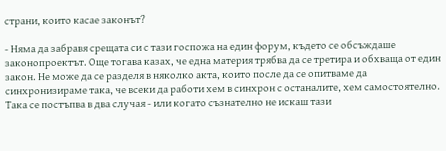страни, които касае законът?

- Няма да забравя срещата си с тази госпожа на един форум, където се обсъждаше законопроектът. Още тогава казах, че една материя трябва да се третира и обхваща от един закон. Не може да се разделя в няколко акта, които после да се опитваме да синхронизираме така, че всеки да работи хем в синхрон с останалите, хем самостоятелно. Така се постъпва в два случая - или когато съзнателно не искаш тази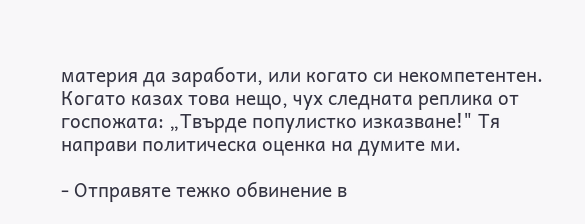материя да заработи, или когато си некомпетентен. Когато казах това нещо, чух следната реплика от госпожата: „Твърде популистко изказване!" Тя направи политическа оценка на думите ми.

- Отправяте тежко обвинение в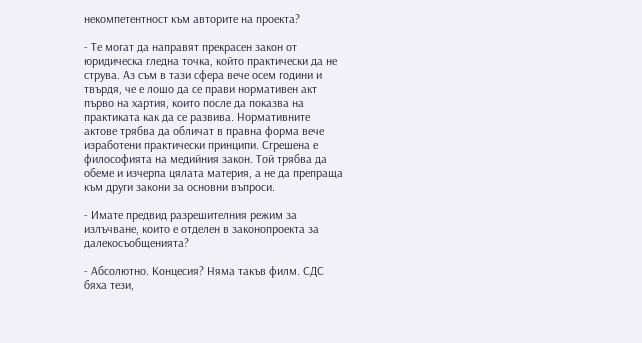некомпетентност към авторите на проекта?

- Те могат да направят прекрасен закон от юридическа гледна точка, който практически да не струва. Аз съм в тази сфера вече осем години и твърдя, че е лошо да се прави нормативен акт първо на хартия, които после да показва на практиката как да се развива. Нормативните актове трябва да обличат в правна форма вече изработени практически принципи. Сгрешена е философията на медийния закон. Той трябва да обеме и изчерпа цялата материя, а не да препраща към други закони за основни въпроси.

- Имате предвид разрешителния режим за излъчване, които е отделен в законопроекта за далекосъобщенията?

- Абсолютно. Концесия? Няма такъв филм. СДС бяха тези,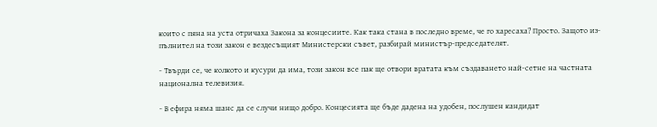които с пяна на уста отричаха Закона за концесиите. Как така стана в последно време, че го харесаха? Просто. Защото из-пълнител на този закон е вездесъщият Министерски съвет, разбирай министър-председателят.

- Твърди се, че колкото и кусури да има, този закон все пак ще отвори вратата към създаването най-сетне на частната национална телевизия.

- В ефира няма шанс да се случи нищо добро. Концесията ще бъде дадена на удобен, послушен кандидат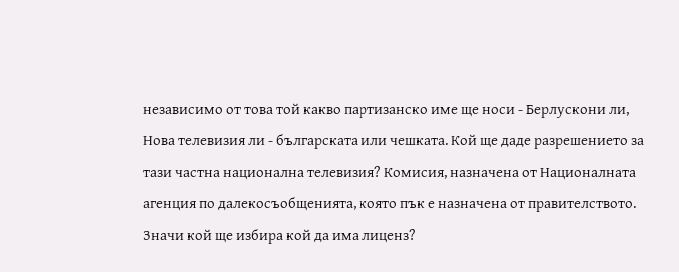независимо от това той какво партизанско име ще носи - Берлускони ли, Нова телевизия ли - българската или чешката. Кой ще даде разрешението за тази частна национална телевизия? Комисия, назначена от Националната агенция по далекосъобщенията, която пък е назначена от правителството. Значи кой ще избира кой да има лиценз?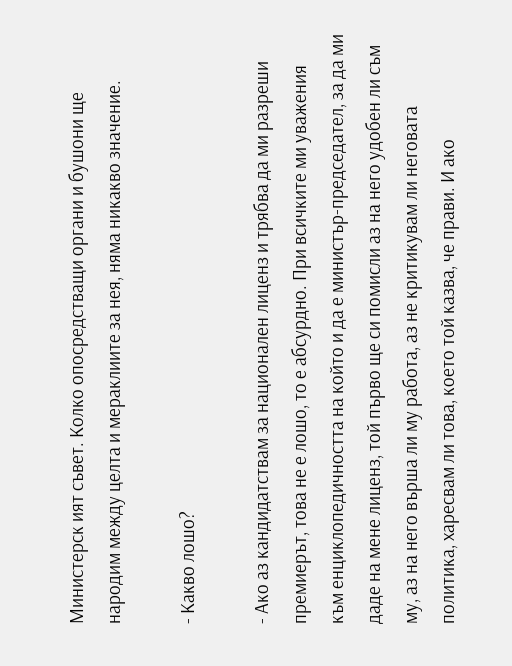Министерск ият съвет. Колко опосредстващи органи и бушони ще народим между целта и мераклиите за нея, няма никакво значение.

- Какво лошо?

- Ако аз кандидатствам за национален лиценз и трябва да ми разреши премиерът, това не е лошо, то е абсурдно. При всичките ми уважения към енциклопедичността на който и да е министър-председател, за да ми даде на мене лиценз, той първо ще си помисли аз на него удобен ли съм му, аз на него върша ли му работа, аз не критикувам ли неговата политика, харесвам ли това, което той казва, че прави. И ако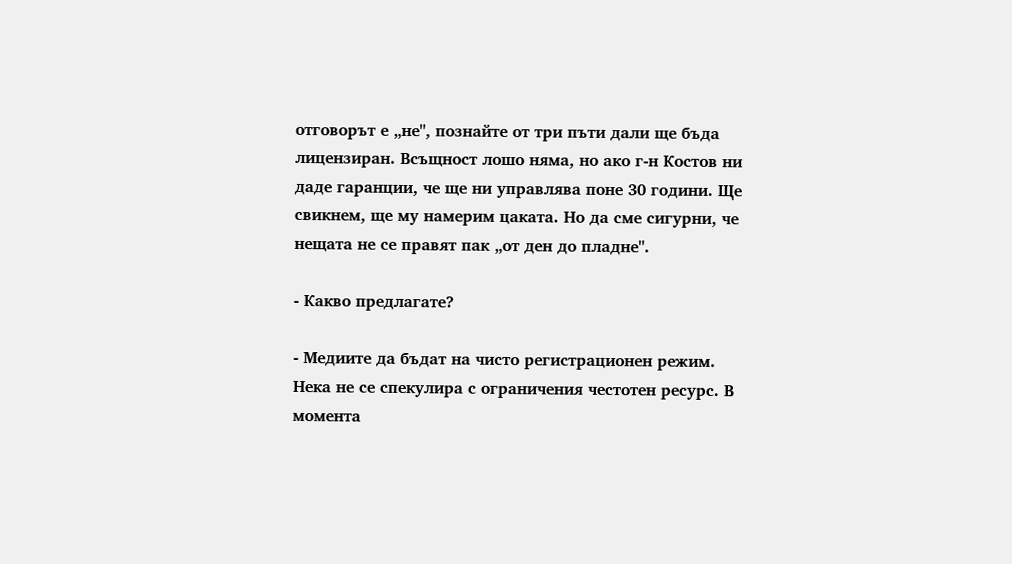отговорът е „не", познайте от три пъти дали ще бъда лицензиран. Всъщност лошо няма, но ако г-н Костов ни даде гаранции, че ще ни управлява поне 30 години. Ще свикнем, ще му намерим цаката. Но да сме сигурни, че нещата не се правят пак „от ден до пладне".

- Какво предлагате?

- Медиите да бъдат на чисто регистрационен режим. Нека не се спекулира с ограничения честотен ресурс. В момента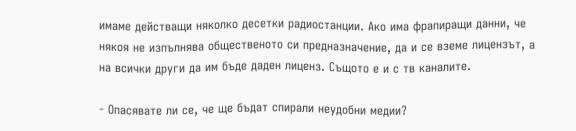имаме действащи няколко десетки радиостанции. Ако има фрапиращи данни, че някоя не изпълнява общественото си предназначение, да и се вземе лицензът, а на всички други да им бъде даден лиценз. Същото е и с тв каналите.

- Опасявате ли се, че ще бъдат спирали неудобни медии?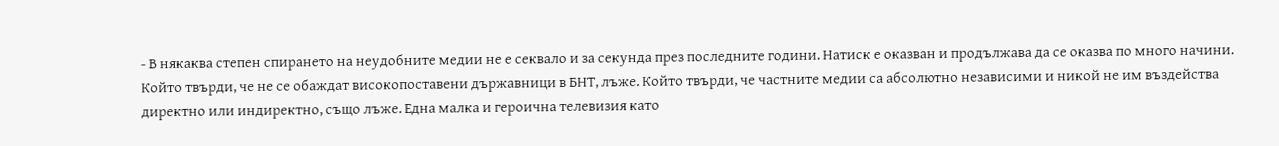- В някаква степен спирането на неудобните медии не е секвало и за секунда през последните години. Натиск е оказван и продължава да се оказва по много начини. Който твърди, че не се обаждат високопоставени държавници в БНТ, лъже. Който твърди, че частните медии са абсолютно независими и никой не им въздейства директно или индиректно, също лъже. Една малка и героична телевизия като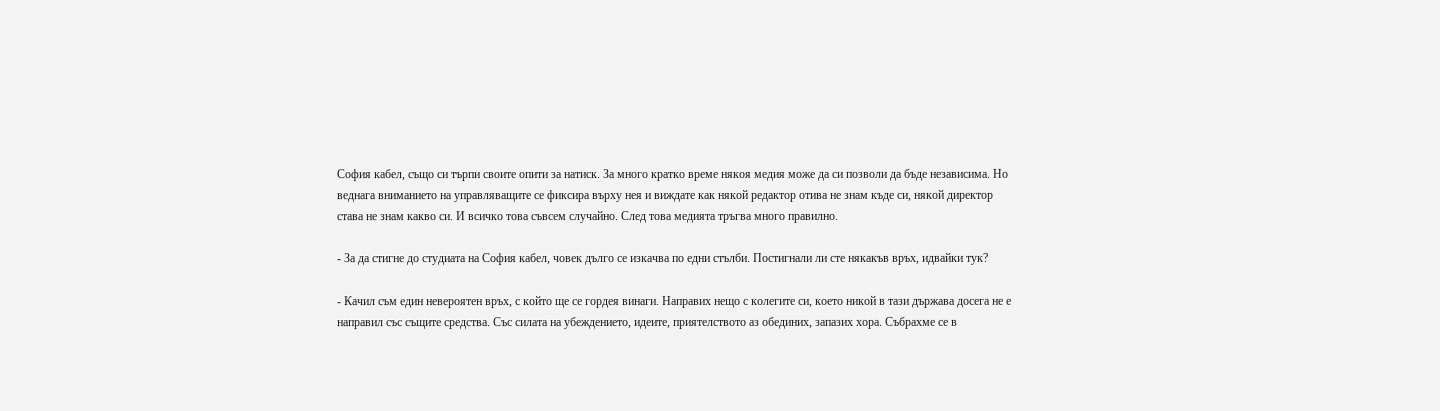София кабел, също си търпи своите опити за натиск. За много кратко време някоя медия може да си позволи да бъде независима. Но веднага вниманието на управляващите се фиксира върху нея и виждате как някой редактор отива не знам къде си, някой директор става не знам какво си. И всичко това съвсем случайно. След това медията тръгва много правилно.

- За да стигне до студиата на София кабел, човек дълго се изкачва по едни стълби. Постигнали ли сте някакъв връх, идвайки тук?

- Качил съм един невероятен връх, с който ще се гордея винаги. Направих нещо с колегите си, което никой в тази държава досега не е направил със същите средства. Със силата на убеждението, идеите, приятелството аз обединих, запазих хора. Събрахме се в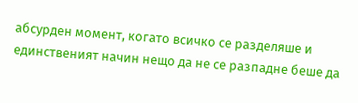абсурден момент, когато всичко се разделяше и единственият начин нещо да не се разпадне беше да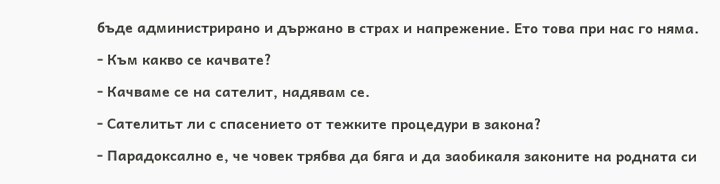бъде администрирано и държано в страх и напрежение. Ето това при нас го няма.

- Към какво се качвате?

- Качваме се на сателит, надявам се.

- Сателитьт ли с спасението от тежките процедури в закона?

- Парадоксално е, че човек трябва да бяга и да заобикаля законите на родната си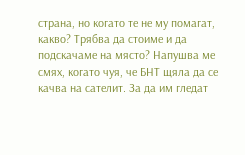страна, но когато те не му помагат, какво? Трябва да стоиме и да подскачаме на място? Напушва ме смях, когато чуя, че БНТ щяла да се качва на сателит. За да им гледат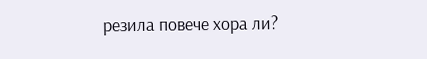резила повече хора ли?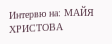Интервю на: МАЙЯ ХРИСТОВА